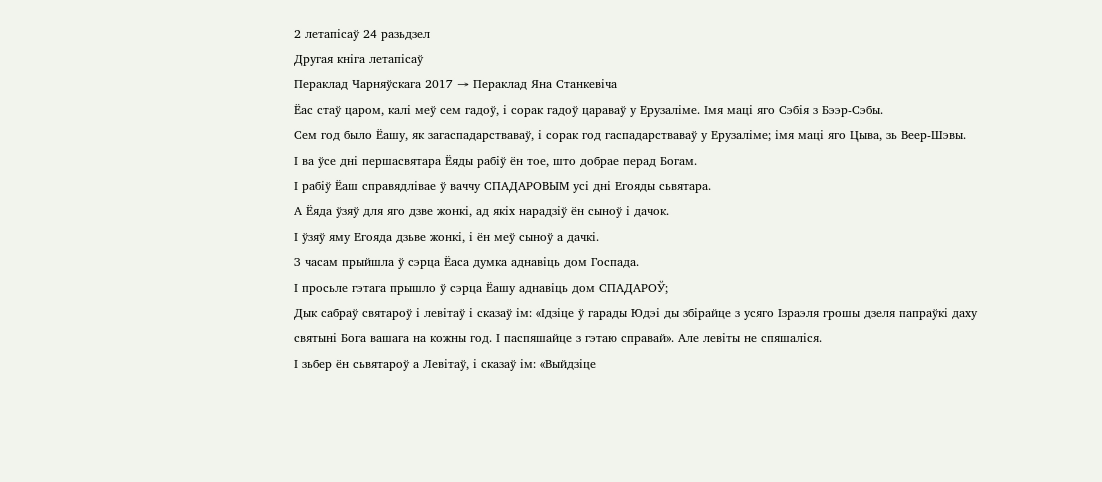2 летапісаў 24 разьдзел
Другая кніга летапісаў
Пераклад Чарняўскага 2017 → Пераклад Яна Станкевіча
Ёас стаў царом, калі меў сем гадоў, і сорак гадоў цараваў у Ерузаліме. Імя маці яго Сэбія з Бээр-Сэбы.
Сем год было Ёашу, як загаспадарстваваў, і сорак год гаспадарстваваў у Ерузаліме; імя маці яго Цыва, зь Веер-Шэвы.
І ва ўсе дні першасвятара Ёяды рабіў ён тое, што добрае перад Богам.
І рабіў Ёаш справядлівае ў ваччу СПАДАРОВЫМ усі дні Егояды сьвятара.
А Ёяда ўзяў для яго дзве жонкі, ад якіх нарадзіў ён сыноў і дачок.
І ўзяў яму Егояда дзьве жонкі, і ён меў сыноў а дачкі.
З часам прыйшла ў сэрца Ёаса думка аднавіць дом Госпада.
І просьле гэтага прышло ў сэрца Ёашу аднавіць дом СПАДАРОЎ;
Дык сабраў святароў і левітаў і сказаў ім: «Ідзіце ў гарады Юдэі ды збірайце з усяго Ізраэля грошы дзеля папраўкі даху святыні Бога вашага на кожны год. І паспяшайце з гэтаю справай». Але левіты не спяшаліся.
І зьбер ён сьвятароў а Левітаў, і сказаў ім: «Выйдзіце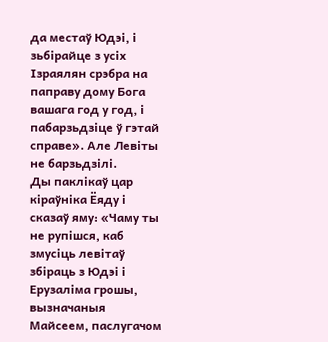да местаў Юдэі, і зьбірайце з усіх Ізраялян срэбра на паправу дому Бога вашага год у год, і пабарзьдзіце ў гэтай справе». Але Левіты не барзьдзілі.
Ды паклікаў цар кіраўніка Ёяду і сказаў яму: «Чаму ты не рупішся, каб змусіць левітаў збіраць з Юдэі і Ерузаліма грошы, вызначаныя Майсеем, паслугачом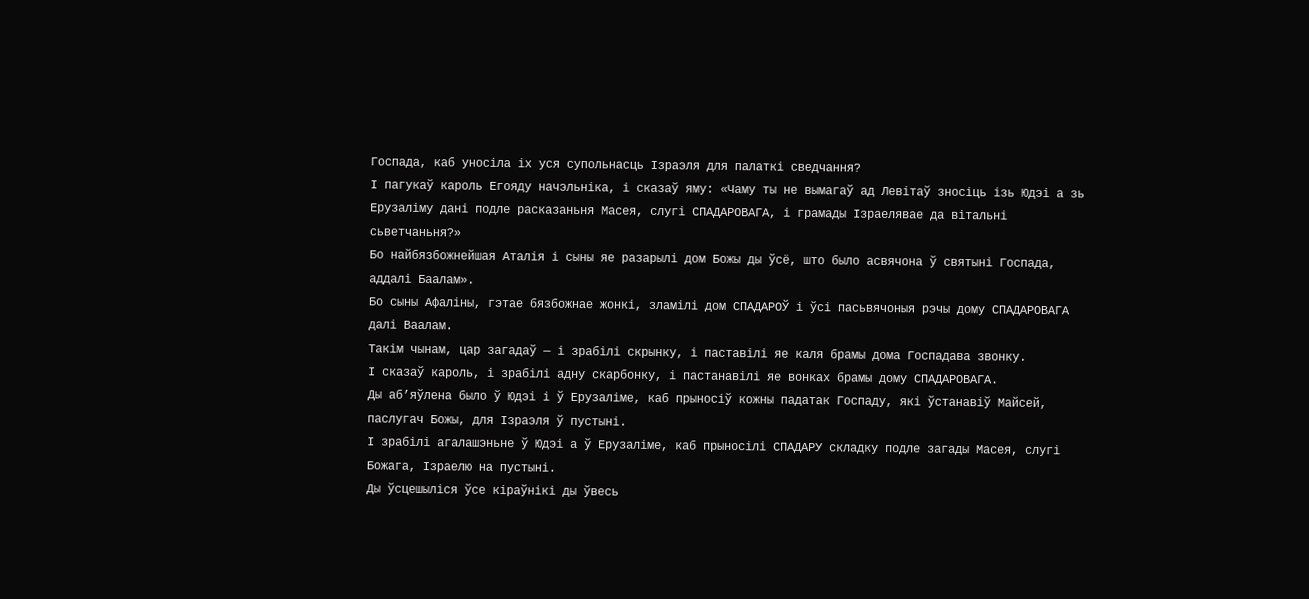Госпада, каб уносіла іх уся супольнасць Ізраэля для палаткі сведчання?
І пагукаў кароль Егояду начэльніка, і сказаў яму: «Чаму ты не вымагаў ад Левітаў зносіць ізь Юдэі а зь Ерузаліму дані подле расказаньня Масея, слугі СПАДАРОВАГА, і грамады Ізраелявае да вітальні сьветчаньня?»
Бо найбязбожнейшая Аталія і сыны яе разарылі дом Божы ды ўсё, што было асвячона ў святыні Госпада, аддалі Баалам».
Бо сыны Афаліны, гэтае бязбожнае жонкі, зламілі дом СПАДАРОЎ і ўсі пасьвячоныя рэчы дому СПАДАРОВАГА далі Ваалам.
Такім чынам, цар загадаў — і зрабілі скрынку, і паставілі яе каля брамы дома Госпадава звонку.
І сказаў кароль, і зрабілі адну скарбонку, і пастанавілі яе вонках брамы дому СПАДАРОВАГА.
Ды аб’яўлена было ў Юдэі і ў Ерузаліме, каб прыносіў кожны падатак Госпаду, які ўстанавіў Майсей, паслугач Божы, для Ізраэля ў пустыні.
І зрабілі агалашэньне ў Юдэі а ў Ерузаліме, каб прыносілі СПАДАРУ складку подле загады Масея, слугі Божага, Ізраелю на пустыні.
Ды ўсцешыліся ўсе кіраўнікі ды ўвесь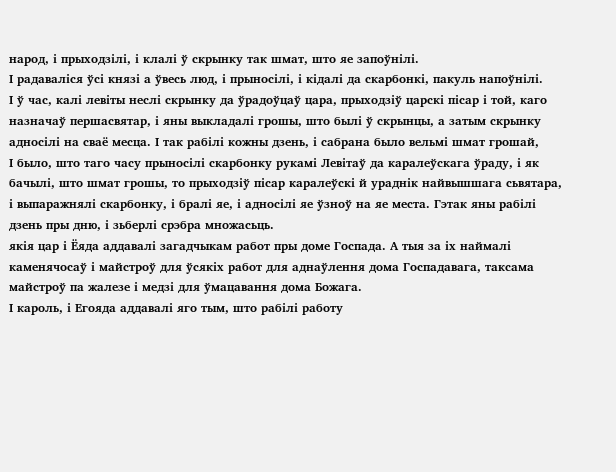народ, і прыходзілі, і клалі ў скрынку так шмат, што яе запоўнілі.
І радаваліся ўсі князі а ўвесь люд, і прыносілі, і кідалі да скарбонкі, пакуль напоўнілі.
І ў час, калі левіты неслі скрынку да ўрадоўцаў цара, прыходзіў царскі пісар і той, каго назначаў першасвятар, і яны выкладалі грошы, што былі ў скрынцы, а затым скрынку адносілі на сваё месца. І так рабілі кожны дзень, і сабрана было вельмі шмат грошай,
І было, што таго часу прыносілі скарбонку рукамі Левітаў да каралеўскага ўраду, і як бачылі, што шмат грошы, то прыходзіў пісар каралеўскі й ураднік найвышшага сьвятара, і выпаражнялі скарбонку, і бралі яе, і адносілі яе ўзноў на яе места. Гэтак яны рабілі дзень пры дню, і зьберлі срэбра множасьць.
якія цар і Ёяда аддавалі загадчыкам работ пры доме Госпада. А тыя за іх наймалі каменячосаў і майстроў для ўсякіх работ для аднаўлення дома Госпадавага, таксама майстроў па жалезе і медзі для ўмацавання дома Божага.
І кароль, і Егояда аддавалі яго тым, што рабілі работу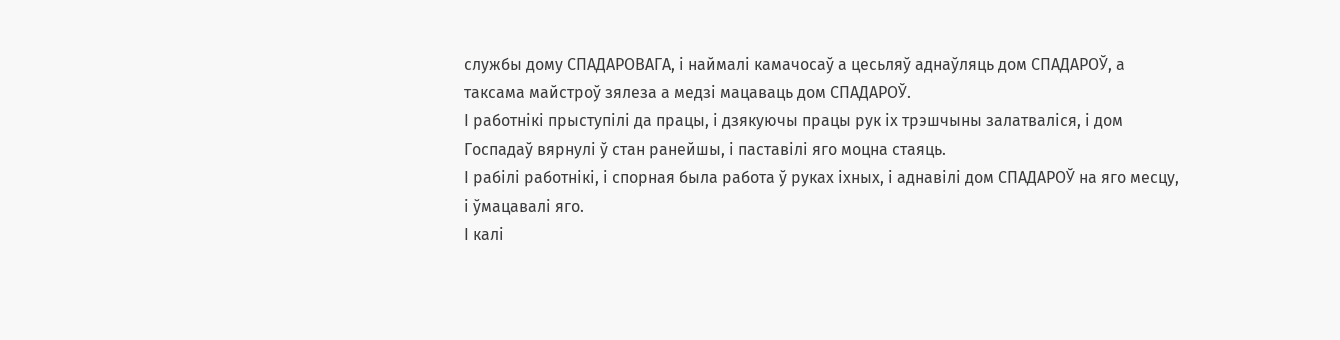службы дому СПАДАРОВАГА, і наймалі камачосаў а цесьляў аднаўляць дом СПАДАРОЎ, а таксама майстроў зялеза а медзі мацаваць дом СПАДАРОЎ.
І работнікі прыступілі да працы, і дзякуючы працы рук іх трэшчыны залатваліся, і дом Госпадаў вярнулі ў стан ранейшы, і паставілі яго моцна стаяць.
І рабілі работнікі, і спорная была работа ў руках іхных, і аднавілі дом СПАДАРОЎ на яго месцу, і ўмацавалі яго.
І калі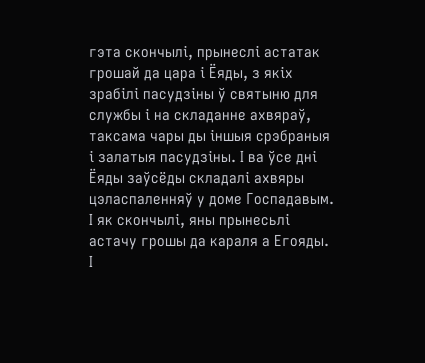гэта скончылі, прынеслі астатак грошай да цара і Ёяды, з якіх зрабілі пасудзіны ў святыню для службы і на складанне ахвяраў, таксама чары ды іншыя срэбраныя і залатыя пасудзіны. І ва ўсе дні Ёяды заўсёды складалі ахвяры цэласпаленняў у доме Госпадавым.
І як скончылі, яны прынесьлі астачу грошы да караля а Егояды. І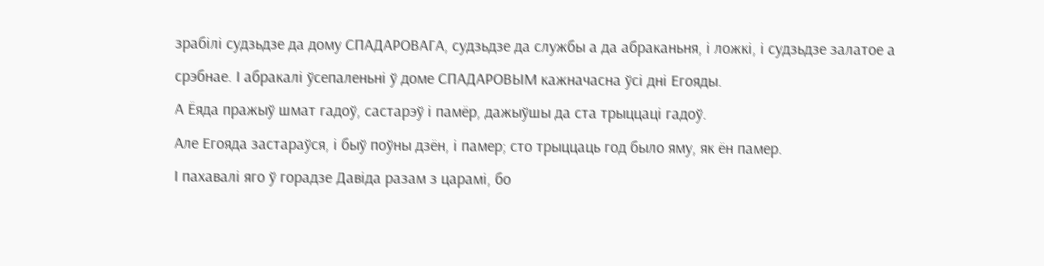зрабілі судзьдзе да дому СПАДАРОВАГА, судзьдзе да службы а да абраканьня, і ложкі, і судзьдзе залатое а срэбнае. І абракалі ўсепаленьні ў доме СПАДАРОВЫМ кажначасна ўсі дні Егояды.
А Ёяда пражыў шмат гадоў, састарэў і памёр, дажыўшы да ста трыццаці гадоў.
Але Егояда застараўся, і быў поўны дзён, і памер; сто трыццаць год было яму, як ён памер.
І пахавалі яго ў горадзе Давіда разам з царамі, бо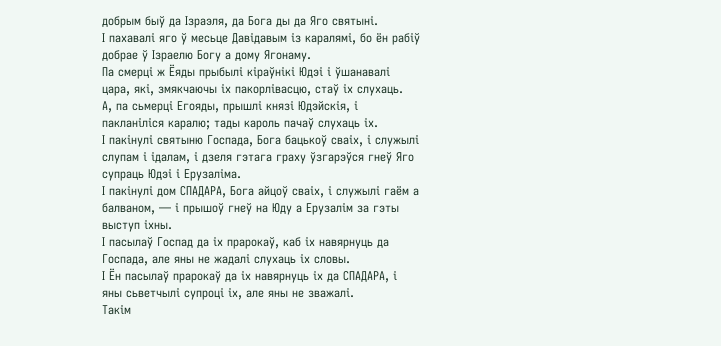добрым быў да Ізраэля, да Бога ды да Яго святыні.
І пахавалі яго ў месьце Давідавым із каралямі, бо ён рабіў добрае ў Ізраелю Богу а дому Ягонаму.
Па смерці ж Ёяды прыбылі кіраўнікі Юдэі і ўшанавалі цара, які, змякчаючы іх пакорлівасцю, стаў іх слухаць.
А, па сьмерці Егояды, прышлі князі Юдэйскія, і пакланіліся каралю; тады кароль пачаў слухаць іх.
І пакінулі святыню Госпада, Бога бацькоў сваіх, і служылі слупам і ідалам, і дзеля гэтага граху ўзгарэўся гнеў Яго супраць Юдэі і Ерузаліма.
І пакінулі дом СПАДАРА, Бога айцоў сваіх, і служылі гаём а балваном, — і прышоў гнеў на Юду а Ерузалім за гэты выступ іхны.
І пасылаў Госпад да іх прарокаў, каб іх навярнуць да Госпада, але яны не жадалі слухаць іх словы.
І Ён пасылаў прарокаў да іх навярнуць іх да СПАДАРА, і яны сьветчылі супроці іх, але яны не зважалі.
Такім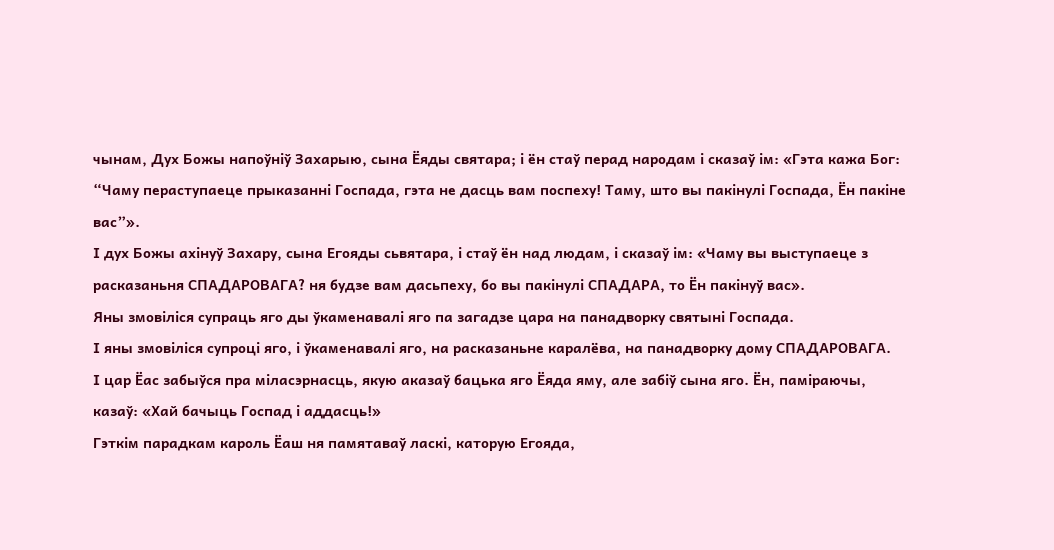чынам, Дух Божы напоўніў Захарыю, сына Ёяды святара; і ён стаў перад народам і сказаў ім: «Гэта кажа Бог: “Чаму пераступаеце прыказанні Госпада, гэта не дасць вам поспеху! Таму, што вы пакінулі Госпада, Ён пакіне вас”».
І дух Божы ахінуў Захару, сына Егояды сьвятара, і стаў ён над людам, і сказаў ім: «Чаму вы выступаеце з расказаньня СПАДАРОВАГА? ня будзе вам дасьпеху, бо вы пакінулі СПАДАРА, то Ён пакінуў вас».
Яны змовіліся супраць яго ды ўкаменавалі яго па загадзе цара на панадворку святыні Госпада.
І яны змовіліся супроці яго, і ўкаменавалі яго, на расказаньне каралёва, на панадворку дому СПАДАРОВАГА.
І цар Ёас забыўся пра міласэрнасць, якую аказаў бацька яго Ёяда яму, але забіў сына яго. Ён, паміраючы, казаў: «Хай бачыць Госпад і аддасць!»
Гэткім парадкам кароль Ёаш ня памятаваў ласкі, каторую Егояда,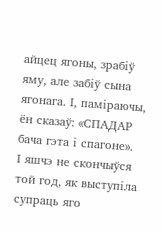айцец ягоны, зрабіў яму, але забіў сына ягонага. І, паміраючы, ён сказаў: «СПАДАР бача гэта і спагоне».
І яшчэ не скончыўся той год, як выступіла супраць яго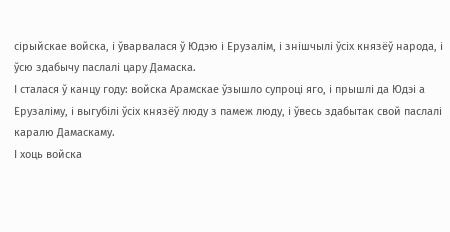сірыйскае войска, і ўварвалася ў Юдэю і Ерузалім, і знішчылі ўсіх князёў народа, і ўсю здабычу паслалі цару Дамаска.
І сталася ў канцу году: войска Арамскае ўзышло супроці яго, і прышлі да Юдэі а Ерузаліму, і выгубілі ўсіх князёў люду з памеж люду, і ўвесь здабытак свой паслалі каралю Дамаскаму.
І хоць войска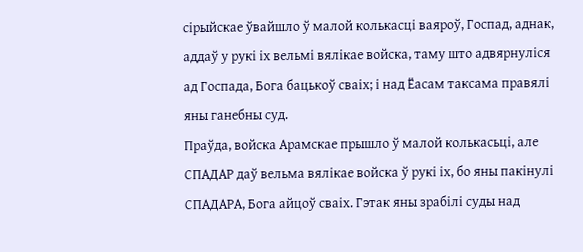сірыйскае ўвайшло ў малой колькасці ваяроў, Госпад, аднак, аддаў у рукі іх вельмі вялікае войска, таму што адвярнуліся ад Госпада, Бога бацькоў сваіх; і над Ёасам таксама правялі яны ганебны суд.
Праўда, войска Арамскае прышло ў малой колькасьці, але СПАДАР даў вельма вялікае войска ў рукі іх, бо яны пакінулі СПАДАРА, Бога айцоў сваіх. Гэтак яны зрабілі суды над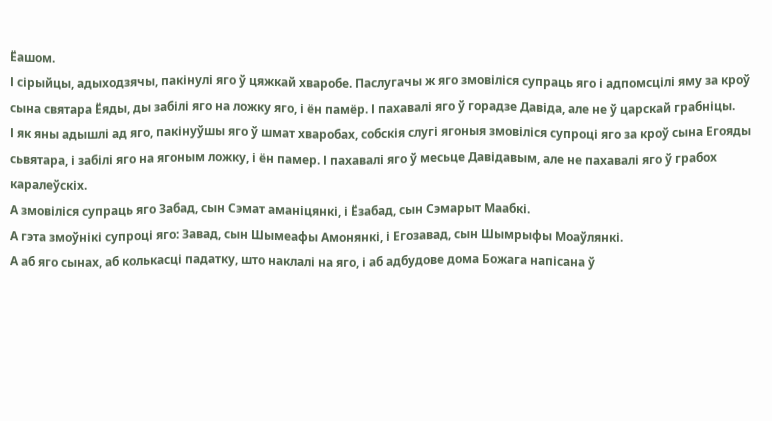Ёашом.
І сірыйцы, адыходзячы, пакінулі яго ў цяжкай хваробе. Паслугачы ж яго змовіліся супраць яго і адпомсцілі яму за кроў сына святара Ёяды, ды забілі яго на ложку яго, і ён памёр. І пахавалі яго ў горадзе Давіда, але не ў царскай грабніцы.
І як яны адышлі ад яго, пакінуўшы яго ў шмат хваробах, собскія слугі ягоныя змовіліся супроці яго за кроў сына Егояды сьвятара, і забілі яго на ягоным ложку, і ён памер. І пахавалі яго ў месьце Давідавым, але не пахавалі яго ў грабох каралеўскіх.
А змовіліся супраць яго Забад, сын Сэмат аманіцянкі, і Ёзабад, сын Сэмарыт Маабкі.
А гэта змоўнікі супроці яго: Завад, сын Шымеафы Амонянкі, і Егозавад, сын Шымрыфы Моаўлянкі.
А аб яго сынах, аб колькасці падатку, што наклалі на яго, і аб адбудове дома Божага напісана ў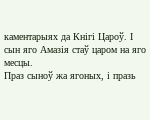каментарыях да Кнігі Цароў. І сын яго Амазія стаў царом на яго месцы.
Праз сыноў жа ягоных, і празь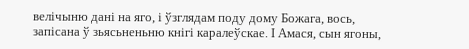велічыню дані на яго, і ўзглядам поду дому Божага, вось, запісана ў зьясьненьню кнігі каралеўскае. І Амася, сын ягоны,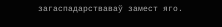загаспадарстваваў замест яго.